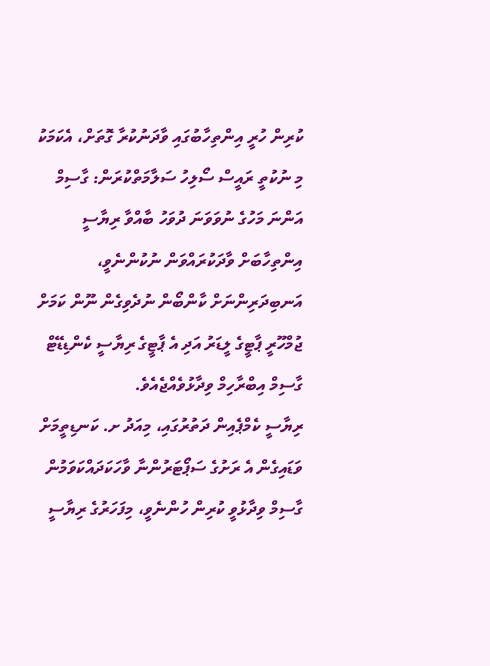ކުރިން ހުރީ އިންތިހާބުގައި ވާދަނުކުރާ ގޮތަށް، އެކަމަކު މި ނުކުތީ ރައީސް ސޯލިހު ސަލާމަތްކުރަން: ގާސިމް
އަންނަ މަހުގެ ނުވަވަނަ ދުވަހު ބާއްވާ ރިޔާސީ އިންތިހާބަށް ވާދަކުރައްވަން ނުކުންނެވީ، އަނބިދަރިންނަށް ކާންބޯން ނުދެވިގެން ނޫން ކަމަށް ޖުމްހޫރީ ޕާޓީގެ ލީޑަރު އަދި އެ ޕާޓީގެ ރިޔާސީ ކެންޑިޑޭޓް ގާސިމް އިބްރާހިމް ވިދާޅުވެއްޖެއެވެ.
ރިޔާސީ ކެމްޕެއިން ދަތުރުގައި، މިއަދު ށ. ކަނޑިތީމަށް ވަޑައިގެން އެ ރަށުގެ ސަޕޯޓަރުންނާ ވާހަކަދައްކަވަމުން ގާސިމް ވިދާޅުވީ ކުރިން ހުންނެވީ، މިފަހަރުގެ ރިޔާސީ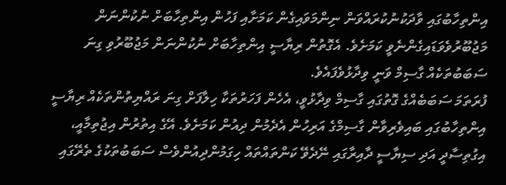އިންތިހާބުގައި ވާދަކުނުކުރައްވަން ނިންމަވައިގެން ކަމަށާއި ފަހުން އިންތިހާބަށް ނުކުންނަން މަޖުބޫރުވެވަޑައިގެންނެވީ ކަމަށެވެ. އެގޮތުން ރިޔާސީ އިންތިހާބަށް ނުކުންނަން މަޖުބޫރުވި ގިނަ ސަބަބުތަކެއް ގާސިމް ވަނީ ވިދާޅުވެފައެވެ.
ފުރަތަމަ ސަބަބެއްގެ ގޮތުގައި ގާސިމް ވިދާޅުވީ، އެހެން ފަހަރުތަކާ ހިލާފަށް ގިނަ ރައްޔިތުންތަކެއް ރިޔާސީ އިންތިހާބުގައި ބައިވެރިވާން ގާސިމްގެ އަރިހުން އެދެމުން ދިއުން ކަމަށެވެ. އޭގެ އިތުރުން އިޖުތިމާއީ، އިގުތިސާދީ އަދި ސިޔާސީ ދާއިރާގައި ނޭދެވޭ ކަންތައްތައް ހިގަމުންދިއުންވެސް ސަބަބުތަކުގެ ތެރޭގައި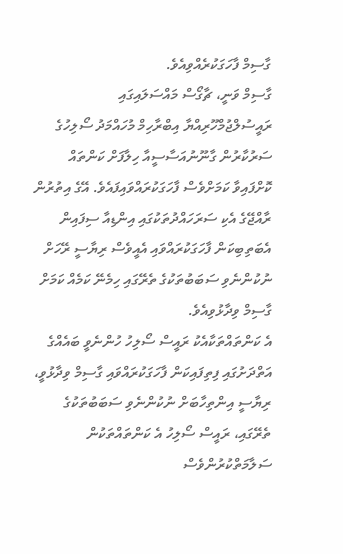ގާސިމް ފާހަގަކުރެއްވިއެވެ.
ގާސިމް ވަނީ، ޗާގޯސް މައްސަލައިގައި ރައީސުލްޖުމްހޫރިއްޔާ އިބްރާހިމް މުހައްމަދު ސޯލިހުގެ ސަރުކާރުން ގާނޫނުއަސާސީއާ ހިލާފަށް ކަންތައް ކޮށްފައިވާ ކަމަށްވެސް ފާހަގަކުރައްވައިފައެވެ. އޭގެ އިތުރުން ރާއްޖޭގެ އެކި ސަރަހައްދުތަކުގައި އިންޑިއާ ސިފައިން އެބަތިބިކަން ފާހަގަކުރައްވައި އެއީވެސް ރިޔާސީ ރޭހަށް ނުކުންނެވި ސަބަބުތަކުގެ ތެރޭގައި ހިމެނޭ ކަމެއް ކަމަށް ގާސިމް ވިދާޅުވިއެވެ.
އެ ކަންތައްތަކާއެކު ރައީސް ސޯލިހު ހުންނެވީ ބައެއްގެ އަތްދަށުގައި ފިތިފައިކަން ފާހަގަކުރައްވައި ގާސިމް ވިދާޅުވީ، ރިޔާސީ އިންތިހާބަށް ނުކުންނެވި ސަބަބުތަކުގެ ތެރޭގައި، ރައީސް ސޯލިހު އެ ކަންތައްތަކުން ސަލާމަތްކުރުންވެސް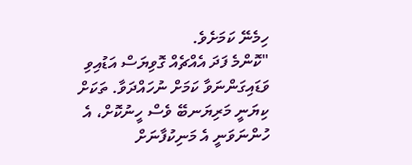ހިމެނޭ ކަމަށެވެ.
"ކޮންމެ ފަދަ އެއްޗެއް ގޮވިޔަސް އަޑުއިވި ވަޑައިގަންނަވާ ކަމަށް ނުހައްދަވާ. ތަކަށް ކިޔަނީ މަރިޔަނބޭ ވެސް ހީނުކޮށް، އެ ހުންނަވަނީ އެ މަނިކުފާނަށް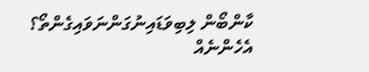ކާންބޯން ލިބިވަޑައިނުގަންނަވައިގެންތޯ؟ އެހެންނެއް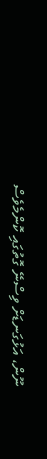ނޫން، އަޅުގަނޑަށް ވިސްނޭ ގޮތުގައި ކޮންމެވެސް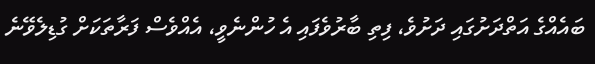ބައެއްގެ އަތްދަށުގައި ދަށުވެ، ފިތި ބާރުވެފައި އެ ހުންނެވީ، އެއްވެސް ފަރާތަކަށް ގުޑިލެވޭނެ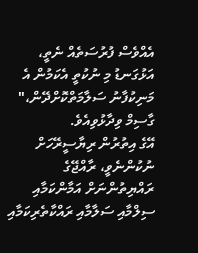އެއްވެސް ފުރުސަތެއް ނެތީ، އަޅުގަނޑު މި ނުކުތީ އެކަމުން އެ މަނިކުފާނު ސަލާމަތްކޮށްދޭން،" ގާސިމް ވިދާޅުވިއެވެ.
އޭގެ އިތުރުން ރިޔާސީރޭހަށް ނުކުންނެވީ، ރާއްޖޭގެ ރައްޔިތުންނަށް އަމާންކަމާއި ސިލްމާއި ސަލާމާއި ރައްކާތެރިކަމާއި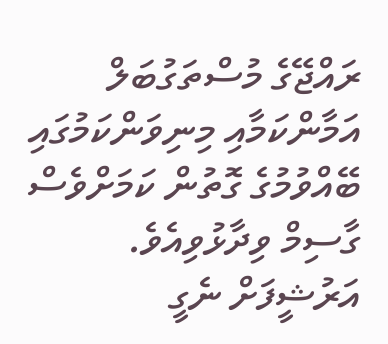ރައްޖޭގެ މުސްތަގުބަލް އަމާންކަމާއި މިނިވަންކަމުގައި ބޭއްވުމުގެ ގޮތުން ކަމަށްވެސް ގާސިމް ވިދާޅުވިއެވެ.
އަރުޝީފަށް ނެގީ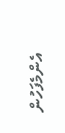އެންމެފަހުން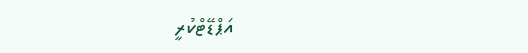އަޕްޑޭޓްކުރީ